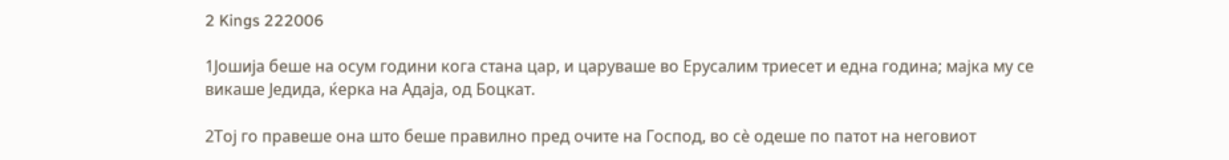2 Kings 222006

1Јошија беше на осум години кога стана цар, и царуваше во Ерусалим триесет и една година; мајка му се викаше Једида, ќерка на Адаја, од Боцкат.

2Тој го правеше она што беше правилно пред очите на Господ, во сѐ одеше по патот на неговиот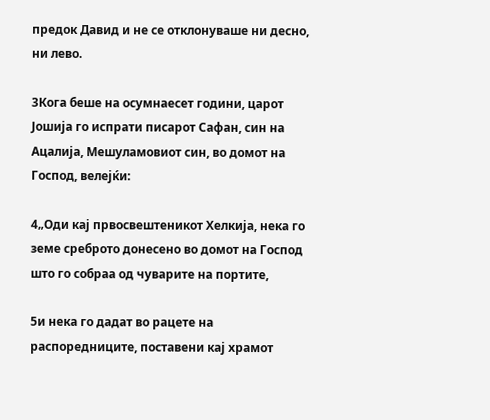предок Давид и не се отклонуваше ни десно, ни лево.

3Кога беше на осумнаесет години, царот Јошија го испрати писарот Сафан, син на Ацалија, Мешуламовиот син, во домот на Господ, велејќи:

4„Оди кај првосвештеникот Хелкија, нека го земе среброто донесено во домот на Господ што го собраа од чуварите на портите,

5и нека го дадат во рацете на распоредниците, поставени кај храмот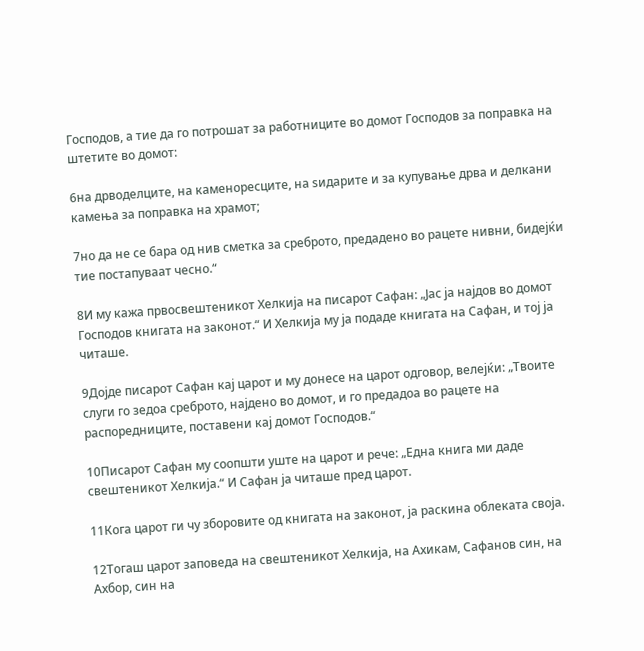Господов, а тие да го потрошат за работниците во домот Господов за поправка на штетите во домот:

6на дрводелците, на каменоресците, на ѕидарите и за купување дрва и делкани камења за поправка на храмот;

7но да не се бара од нив сметка за среброто, предадено во рацете нивни, бидејќи тие постапуваат чесно.“

8И му кажа првосвештеникот Хелкија на писарот Сафан: „Јас ја најдов во домот Господов книгата на законот.“ И Хелкија му ја подаде книгата на Сафан, и тој ја читаше.

9Дојде писарот Сафан кај царот и му донесе на царот одговор, велејќи: „Твоите слуги го зедоа среброто, најдено во домот, и го предадоа во рацете на распоредниците, поставени кај домот Господов.“

10Писарот Сафан му соопшти уште на царот и рече: „Една книга ми даде свештеникот Хелкија.“ И Сафан ја читаше пред царот.

11Кога царот ги чу зборовите од книгата на законот, ја раскина облеката своја.

12Тогаш царот заповеда на свештеникот Хелкија, на Ахикам, Сафанов син, на Ахбор, син на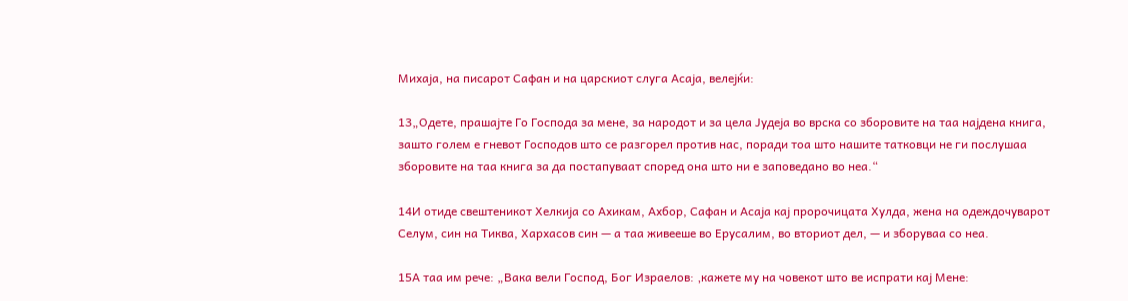Михаја, на писарот Сафан и на царскиот слуга Асаја, велејќи:

13„Одете, прашајте Го Господа за мене, за народот и за цела Јудеја во врска со зборовите на таа најдена книга, зашто голем е гневот Господов што се разгорел против нас, поради тоа што нашите татковци не ги послушаа зборовите на таа книга за да постапуваат според она што ни е заповедано во неа.“

14И отиде свештеникот Хелкија со Ахикам, Ахбор, Сафан и Асаја кај пророчицата Хулда, жена на одеждочуварот Селум, син на Тиква, Хархасов син — а таа живееше во Ерусалим, во вториот дел, — и зборуваа со неа.

15А таа им рече: „Вака вели Господ, Бог Израелов: ‚кажете му на човекот што ве испрати кај Мене: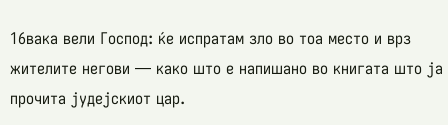16вака вели Господ: ќе испратам зло во тоа место и врз жителите негови — како што е напишано во книгата што ја прочита јудејскиот цар.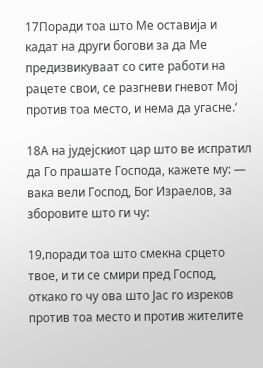17Поради тоа што Ме оставија и кадат на други богови за да Ме предизвикуваат со сите работи на рацете свои, се разгневи гневот Мој против тоа место, и нема да угасне.‘

18А на јудејскиот цар што ве испратил да Го прашате Господа, кажете му: — вака вели Господ, Бог Израелов, за зборовите што ги чу:

19‚поради тоа што смекна срцето твое, и ти се смири пред Господ, откако го чу ова што Јас го изреков против тоа место и против жителите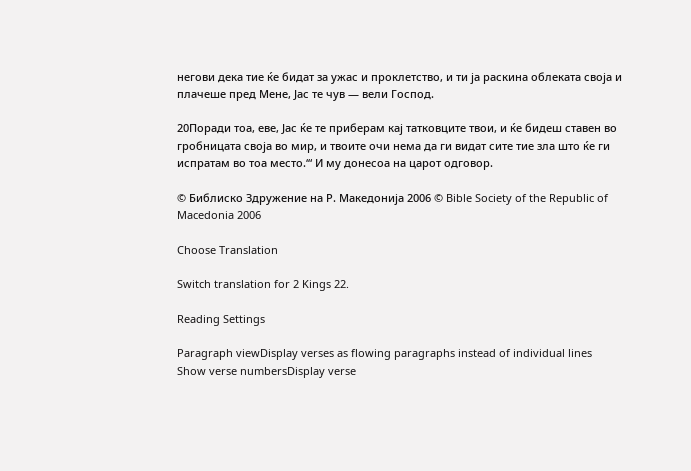негови дека тие ќе бидат за ужас и проклетство, и ти ја раскина облеката своја и плачеше пред Мене, Јас те чув — вели Господ.

20Поради тоа, еве, Јас ќе те приберам кај татковците твои, и ќе бидеш ставен во гробницата своја во мир, и твоите очи нема да ги видат сите тие зла што ќе ги испратам во тоа место.‘“ И му донесоа на царот одговор.

© Библиско Здружение на Р. Македонија 2006 © Bible Society of the Republic of Macedonia 2006

Choose Translation

Switch translation for 2 Kings 22.

Reading Settings

Paragraph viewDisplay verses as flowing paragraphs instead of individual lines
Show verse numbersDisplay verse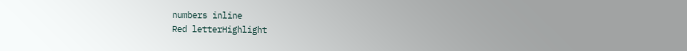numbers inline
Red letterHighlight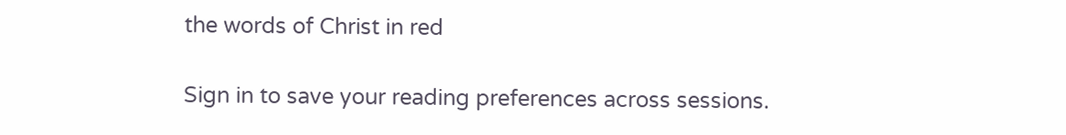the words of Christ in red

Sign in to save your reading preferences across sessions.